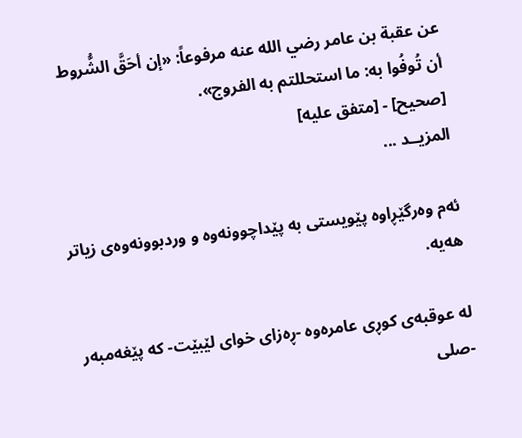عن عقبة بن عامر رضي الله عنه مرفوعاً: «إن أحَقَّ الشُّروط أن تُوفُوا به: ما استحللتم به الفروج».
[صحيح] - [متفق عليه]
المزيــد ...

ئەم وەرگێڕاوە پێویستی بە پێداچوونەوە و وردبوونەوەی زیاتر هەیە.

لە عوقبەی کوڕی عامرەوە -ڕەزای خوای لێبێت- کە پێغەمبەر -صلى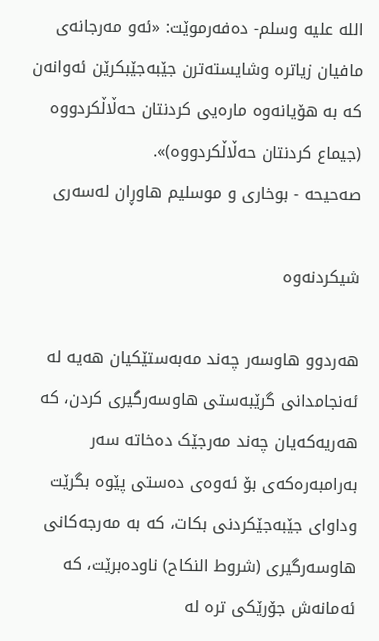اللە علیە وسلم- دەفەرموێت: «ئەو مەرجانەی مافیان زیاترە وشایستەترن جێبەجێبکرێن ئەوانەن کە بە هۆیانەوە مارەیی کردنتان حەڵاڵکردووە (جیماع کردنتان حەڵاڵکردووە)».
صەحیحە - بوخاری و موسلیم هاوڕان لەسەری

شیکردنەوە

هەردوو هاوسەر چەند مەبەستێکیان هەیە لە ئەنجامدانی گرێبەستی هاوسەرگیری کردن، کە هەریەکەیان چەند مەرجێک دەخاتە سەر بەرامبەرەکەی بۆ ئەوەی دەستی پێوە بگرێت وداوای جێبەجێکردنی بکات، کە بە مەرجەکانی هاوسەرگیری (شروط النکاح) ناودەبرێت، کە ئەمانەش جۆرێکی ترە لە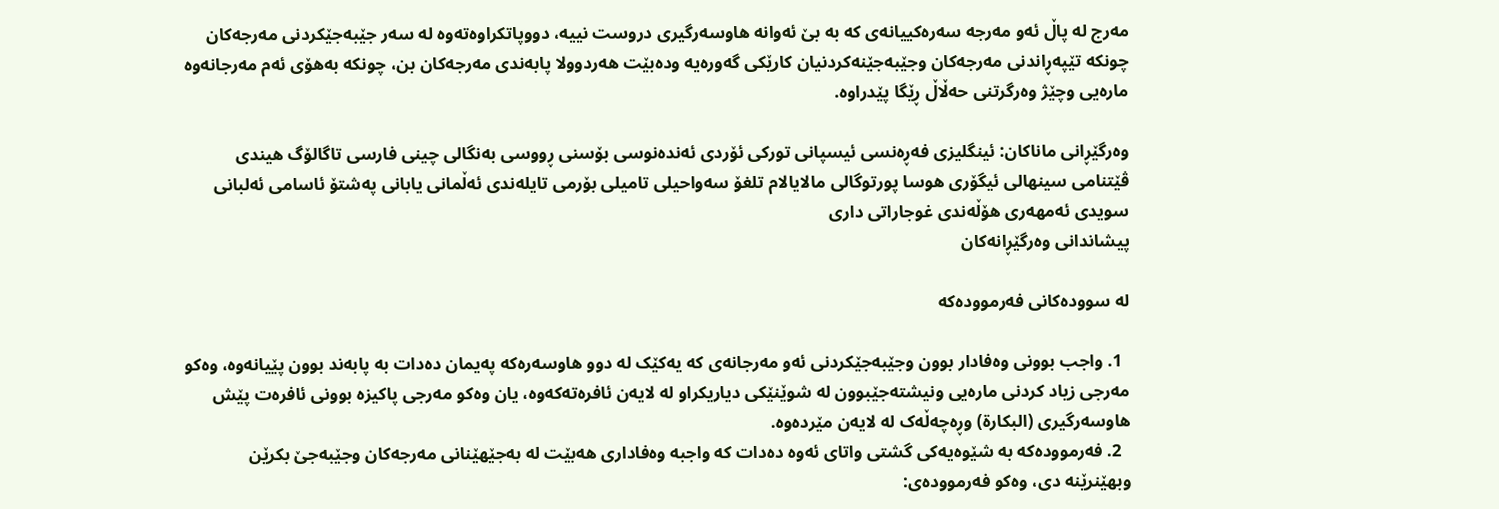مەرج لە پاڵ ئەو مەرجە سەرەکییانەی کە بە بێ ئەوانە هاوسەرگیری دروست نییە، دووپاتکراوەتەوە لە سەر جێبەجێکردنی مەرجەکان چونکە تێپەڕاندنی مەرجەکان وجێبەجێنەکردنیان کارێکی گەورەیە ودەبێت هەردوولا پابەندی مەرجەکان بن، چونکە بەهۆی ئەم مەرجانەوە مارەیی وچێژ وەرگرتنی حەڵاڵ ڕێگا پێدراوە.

وه‌رگێڕانی ماناكان: ئینگلیزی فەڕەنسی ئیسپانی تورکی ئۆردی ئەندەنوسی بۆسنی ڕووسی بەنگالی چینی فارسی تاگالۆگ هیندی ڤێتنامی سینهالی ئیگۆری هوسا پورتوگالی مالایالام تلغۆ سه‌واحیلی تامیلی بۆرمی تایلەندی ئه‌ڵمانی یابانی پەشتۆ ئاسامی ئه‌لبانی سویدی ئەمهەری هۆڵەندی غوجاراتی داری
پیشاندانی وەرگێڕانەکان

لە سوودەکانی فەرموودەکە

  1. واجب بوونی وەفادار بوون وجێبەجێکردنی ئەو مەرجانەی کە یەکێک لە دوو هاوسەرەکە پەیمان دەدات بە پابەند بوون پێیانەوە، وەکو مەرجی زیاد کردنی مارەیی ونیشتەجێبوون لە شوێنێکی دیاریکراو لە لایەن ئافرەتەکەوە، یان وەکو مەرجی پاکیزە بوونی ئافرەت پێش هاوسەرگیری (البکارة) وڕەچەڵەک لە لایەن مێردەوە.
  2. فەرموودەکە بە شێوەیەکی گشتی واتای ئەوە دەدات کە واجبە وەفاداری هەبێت لە بەجێهێنانی مەرجەکان وجێبەجێ بکرێن وبهێنرێنە دی، وەکو فەرموودەی: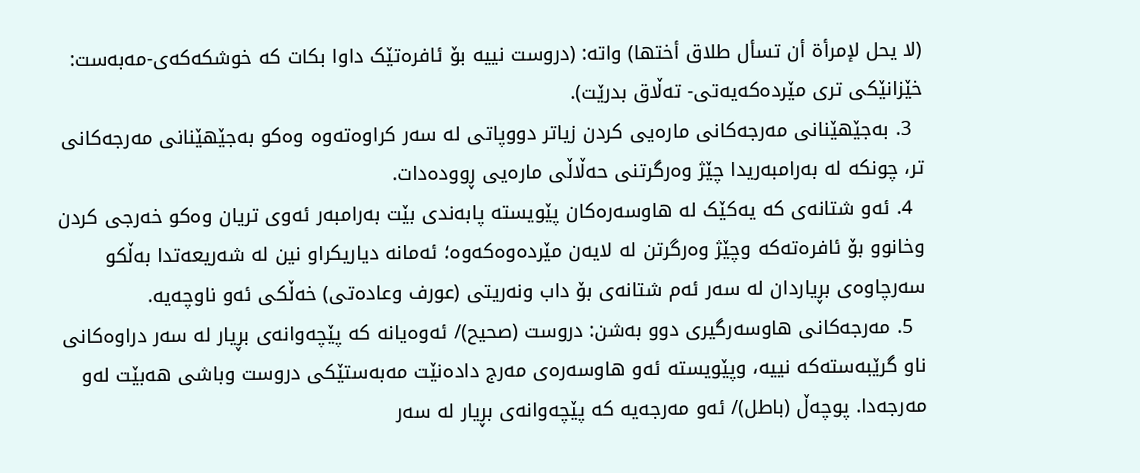(لا يحل لإمرأة أن تسأل طلاق أختها) واتە: (دروست نییە بۆ ئافرەتێک داوا بکات کە خوشکەکەی-مەبەست: خێزانێکی تری مێردەکەیەتی- تەڵاق بدرێت).
  3. بەجێهێنانی مەرجەکانی مارەیی کردن زیاتر دووپاتی لە سەر کراوەتەوە وەکو بەجێهێنانی مەرجەکانی تر، چونکە لە بەرامبەریدا چێژ وەرگرتنی حەڵاڵی مارەیی ڕوودەدات.
  4. ئەو شتانەی کە یەکێک لە هاوسەرەکان پێویستە پابەندی بێت بەرامبەر ئەوی تریان وەکو خەرجی کردن وخانوو بۆ ئافرەتەکە وچێژ وەرگرتن لە لایەن مێردەوەکەوە؛ ئەمانە دیاریکراو نین لە شەریعەتدا بەڵکو سەرچاوەی بڕیاردان لە سەر ئەم شتانەی بۆ داب ونەریتی (عورف وعادەتی) خەڵکی ئەو ناوچەیە.
  5. مەرجەکانی هاوسەرگیری دوو بەشن: دروست (صحیح)/ ئەوەیانە کە پێچەوانەی بڕیار لە سەر دراوەکانی ناو گرێبەستەکە نییە، وپێویستە ئەو هاوسەرەی مەرج دادەنێت مەبەستێکی دروست وباشی هەبێت لەو مەرجەدا. پوچەڵ (باطل)/ ئەو مەرجەیە کە پێچەوانەی بڕیار لە سەر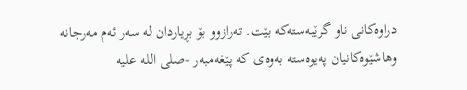دراوەکانی ناو گرێبەستەکە بێت. تەرازوو بۆ بڕیاردان لە سەر ئەم مەرجانە وهاشێوەکانیان پەیوەستە بەوەی کە پێغەمبەر -صلى اللە علیە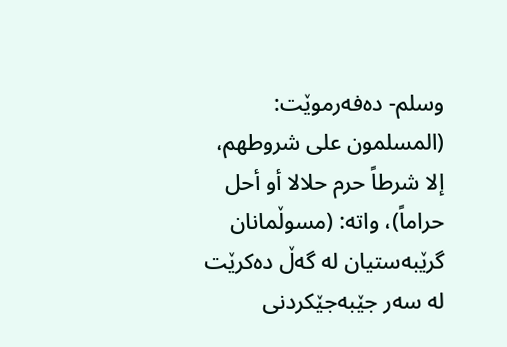وسلم- دەفەرموێت: (المسلمون على شروطهم، إلا شرطاً حرم حلالا أو أحل حراماً)، واته: (مسوڵمانان گرێبەستیان لە گەڵ دەکرێت لە سەر جێبەجێکردنی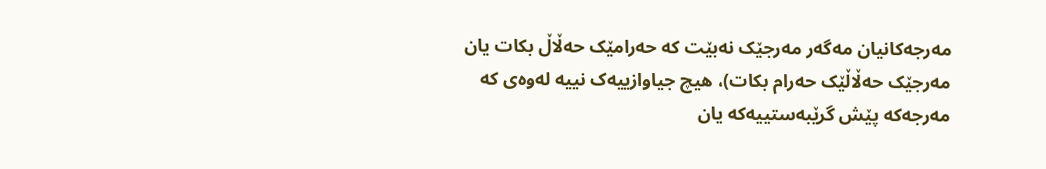مەرجەکانیان مەگەر مەرجێک نەبێت کە حەرامێک حەڵاڵ بکات یان مەرجێک حەڵاڵێک حەرام بکات)، هیچ جیاوازییەک نییە لەوەی کە مەرجەکە پێش گرێبەستییەکە یان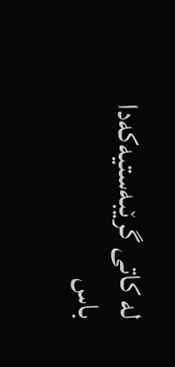لە کاتی گرێبەستیەکەدا باس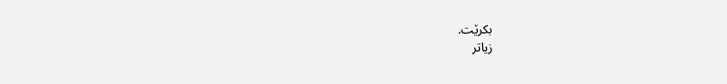بکرێت.
زیاتر